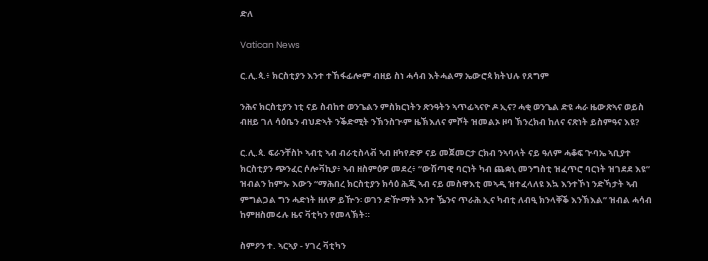ድለ

Vatican News

ር.ሊ.ጳ.፥ ክርስቲያን እንተ ተኸፋፊሎም ብዘይ ስነ ሓሳብ እትሓልማ ኤውሮጳ ክትህሉ የጸግም

ንሕና ክርስቲያን ነቲ ናይ ስብከተ ወንጌልን ምስክርነትን ጽንዓትን ኣጥፊኣናዮ ዶ ኢና? ሓቂ ወንጌል ድዩ ሓራ ዜውጽኣና ወይስ ብዘይ ገለ ሳዕቤን ብህድኣት ንቕድሚት ንኽንስጒም ዜኽእለና ምሾት ዝመልኦ ዞባ ኽንረክብ ከለና ናጽነት ይስምዓና እዩ?

ር.ሊ.ጳ. ፍራንቸስኮ ኣብቲ ኣብ ብራቲስላቭ ኣብ ዘካየድዎ ናይ መጀመርታ ርክብ ንኣባላት ናይ ዓለም ሓቆፍ ጒባኤ ኣቢያተ ክርስቲያን ጭንፈር ሶሎቫኪያ፥ ኣብ ዘስምዕዎ መደረ፥ “ውሽጣዊ ባርነት ካብ ጨቋኒ መንግስቲ ዝፈጥሮ ባርነት ዝገደደ እዩ” ዝብልን ከምኡ እውን “ማሕበረ ክርስቲያን ክሳዕ ሕጂ ኣብ ናይ መስዋእቲ መኣዲ ዝተፈላለዩ እኳ እንተኾነ ንድኻታት ኣብ ምግልጋል ግን ሓድነት ዘለዎ ይዅን፡ ወገን ድዅማት እንተ ዄንና ጥራሕ ኢና ካብቲ ለብዒ ክንላቐቕ እንኽእል” ዝብል ሓሳብ ከምዘስመሩሉ ዜና ቫቲካን የመላኽት።

ስምዖን ተ. ኣርኣያ - ሃገረ ቫቲካን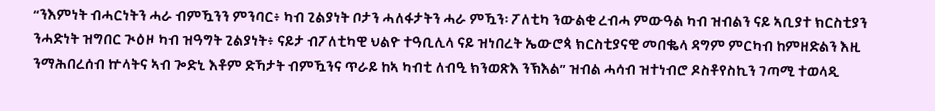“ንእምነት ብሓርነትን ሓራ ብምዃንን ምንባር፥ ካብ ጊልያነት ቦታን ሓለፋታትን ሓራ ምዃን፡ ፖለቲካ ንውልቂ ረብሓ ምውዓል ካብ ዝብልን ናይ ኣቢያተ ክርስቲያን ንሓድነት ዝግበር ጒዕዞ ካብ ዝዓግት ጊልያነት፥ ናይታ ብፖለቲካዊ ህልዮ ተዓቢሊላ ናይ ዝነበረት ኤውሮጳ ክርስቲያናዊ መበቈላ ዳግም ምርካብ ከምዘድልን እዚ ንማሕበረሰብ ኵላትና ኣብ ጐድኒ እቶም ድኻታት ብምዃንና ጥራይ ከኣ ካብቲ ለብዒ ክንወጽእ ንኽእል” ዝብል ሓሳብ ዝተነብሮ ዶስቶየስኪን ገጣሚ ተወላዲ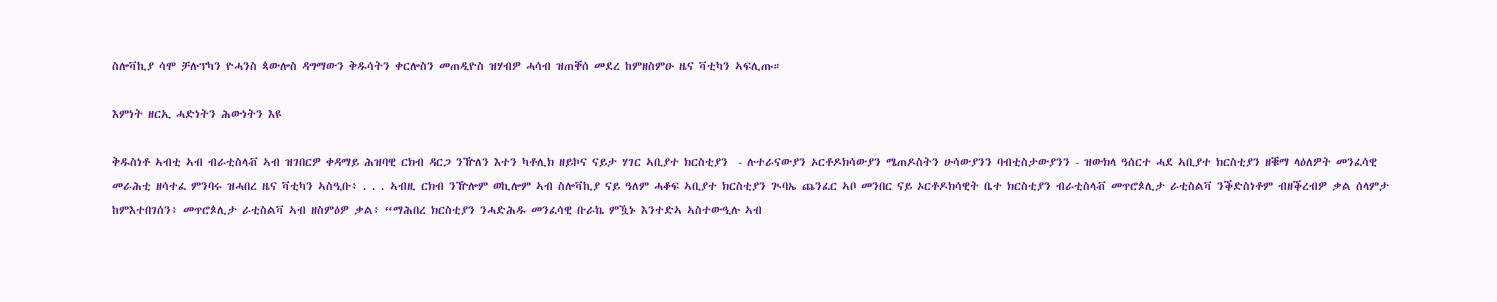ስሎቫኪያ ሳሞ ቻሉፕካን ዮሓንስ ጳውሎስ ዳግማውን ቅዱሳትን ቀርሎስን መጠዲዮስ ዝሃብዎ ሓሳብ ዝጠቐሰ መደረ ከምዘስምዑ ዜና ቫቲካን ኣፍሊጡ።

እምነት ዘርኢ ሓድነትን ሕውነትን እዩ

ቅዱስነቶ ኣብቲ ኣብ ብራቲስላቭ ኣብ ዝገበርዎ ቀዳማይ ሕዝባዊ ርክብ ዳርጋ ንዅለን እተን ካቶሊክ ዘይኮና ናይታ ሃገር ኣቢያተ ክርስቲያን  - ሉተራናውያን ኦርቶዶክሳውያን ሜጠዶስትን ሁሳውያንን ባብቲስታውያንን - ዝውክላ ዓሰርተ ሓደ ኣቢያተ ክርስቲያን ዘቑማ ላዕለዎት መንፈሳዊ መራሕቲ ዘሳተፈ ምንባሩ ዝሓበረ ዜና ቫቲካን ኣስዒቡ፥ . . . ኣብዚ ርክብ ንዅሎም ወኪሎም ኣብ ስሎቫኪያ ናይ ዓለም ሓቆፍ ኣቢያተ ክርስቲያን ጒባኤ ጨንፈር ኣቦ መንበር ናይ ኦርቶዶክሳዊት ቤተ ክርስቲያን ብራቲስላቭ መጥሮጶሊታ ራቲስልቫ ንቕድስነቶም ብዘቕረብዎ ቃል ሰላምታ ከምእተበገሰን፥ መጥሮጶሊታ ራቲስልቫ ኣብ ዘስምዕዎ ቃል፥ “ማሕበረ ክርስቲያን ንሓድሕዱ መንፈሳዊ ቡራኬ ምዃኑ እንተድኣ ኣስተውዒሉ ኣብ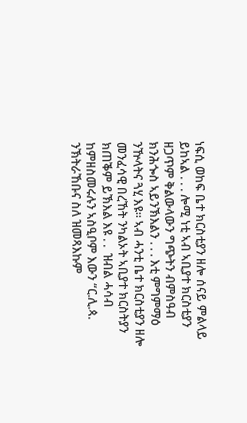ነፍሲ ወከፍ ቤተ ክርስቲያን ዘሎ ሰናይ ምልላይ ይከኣል . . . ሎሚ ነቲ ኣብ ኣቢያተ ክርስቲያን ዘጋጥም ቅልውላውን ግጭትን ብምስዓብ ክንሕጐስ ኣይንኽእልን . . . እቲ ምግምማዕ ንዅላትና ጓሂ እዩ። ኣብ ሓንቲ ቤተ ክርስቲያን ዘሎ መንፈሳዊ በረኸት ንካልኦት ኣቢያተ ክርስትያን ክጠቕም ይኽእል እዩ . .  ዝብል ሓሳብ ከምዘስመሩሉን ኣስዒቦም እውን “ር.ሊ.ጳ. ንኽትራኸቡና ስለ ዝመጻእኩም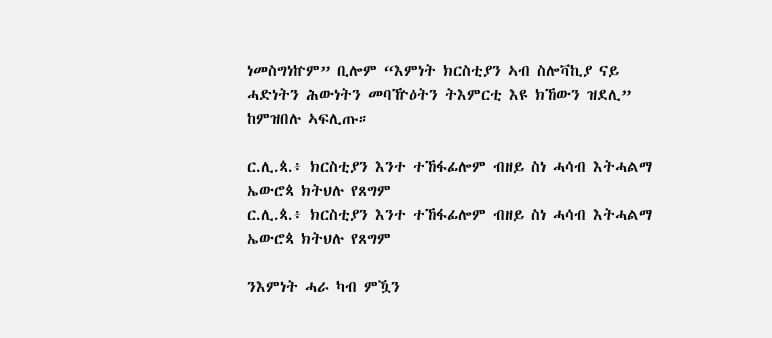ነመስግነኵም” ቢሎም “እምነት ክርስቲያን ኣብ ስሎቫኪያ ናይ ሓድነትን ሕውነትን መባዅዕትን ትእምርቲ እዩ ክኸውን ዝደሊ” ከምዝበሉ ኣፍሊጡ።

ር.ሊ.ጳ.፥ ክርስቲያን እንተ ተኸፋፊሎም ብዘይ ስነ ሓሳብ እትሓልማ ኤውሮጳ ክትህሉ የጸግም
ር.ሊ.ጳ.፥ ክርስቲያን እንተ ተኸፋፊሎም ብዘይ ስነ ሓሳብ እትሓልማ ኤውሮጳ ክትህሉ የጸግም

ንእምነት ሓራ ካብ ምዃን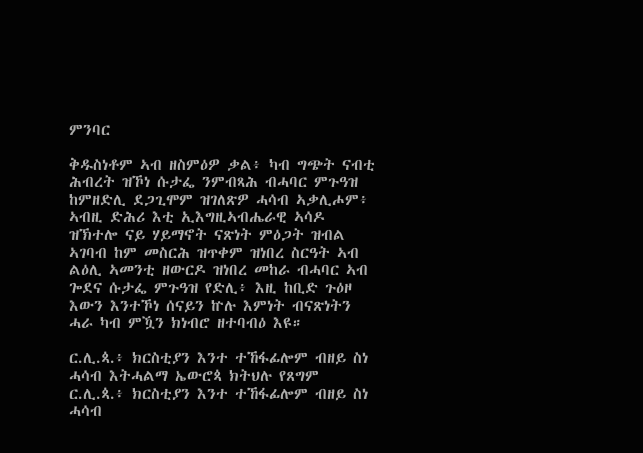ምንባር

ቅዱስነቶም ኣብ ዘስምዕዎ ቃል፥ ካብ ግጭት ናብቲ ሕብረት ዝኾነ ሱታፌ ንምብጻሕ ብሓባር ምጉዓዝ ከምዘድሊ ደጋጊሞም ዝገለጽዎ ሓሳብ ኣቃሊሖም፥ ኣብዚ ድሕሪ እቲ ኢእግዚኣብሔራዊ ኣሳዶ ዝኽተሎ ናይ ሃይማኖት ናጽነት ምዕጋት ዝብል ኣገባብ ከም መስርሕ ዝጥቀም ዝነበረ ስርዓት ኣብ ልዕሊ ኣመንቲ ዘውርዶ ዝነበረ መከራ ብሓባር ኣብ ጐደና ሱታፌ ምጉዓዝ የድሊ፥ እዚ ከቢድ ጉዕዞ እውን እንተኾነ ሰናይን ኵሉ እምነት ብናጽነትን ሓራ ካብ ምዃን ክነብሮ ዘተባብዕ እዩ።

ር.ሊ.ጳ.፥ ክርስቲያን እንተ ተኸፋፊሎም ብዘይ ስነ ሓሳብ እትሓልማ ኤውሮጳ ክትህሉ የጸግም
ር.ሊ.ጳ.፥ ክርስቲያን እንተ ተኸፋፊሎም ብዘይ ስነ ሓሳብ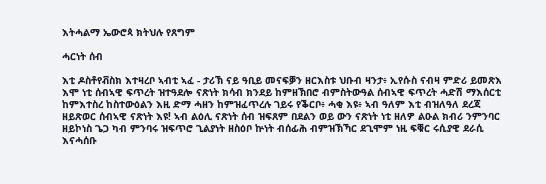እትሓልማ ኤውሮጳ ክትህሉ የጸግም

ሓርነት ሰብ

እቲ ዶስቶየቭስክ እተዛረቦ ኣብቲ ኣፈ - ታሪኽ ናይ ዓቢይ መናፍቓን ዘርእስቱ ህቡብ ዛንታ፥ ኢየሱስ ናብዛ ምድሪ ይመጽእ እሞ ነቲ ሰብኣዊ ፍጥረት ዝተዓደሎ ናጽነት ክሳብ ክንደይ ከምዘኽበሮ ብምስትውዓል ሰብኣዊ ፍጥረት ሓድሽ ማእሰርቲ ከምእተስረ ከስተውዕልን እዚ ድማ ሓዘን ከምዝፈጥረሉ ገይሩ የቕርቦ፥ ሓቂ እዩ፥ ኣብ ዓለም እቲ ብዝለዓለ ደረጃ ዘይጽወር ሰብኣዊ ናጽነት እዩ! ኣብ ልዕሊ ናጽነት ሰብ ዝፍጸም በደልን ወይ ውን ናጽነት ነቲ ዘለዎ ልዑል ክብሪ ንምንባር ዘይኮነስ ጌጋ ካብ ምንባሩ ዝፍጥሮ ጊልያነት ዘስዕቦ ኵነት ብሰፊሕ ብምዝኽኻር ደጊሞም ነዚ ፍቑር ሩሲያዊ ደራሲ እናሓሰቡ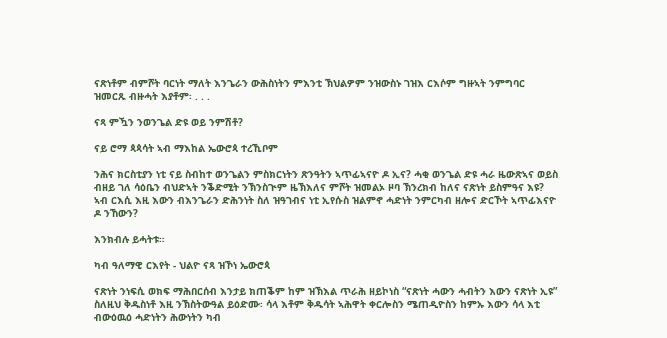ናጽነቶም ብምሾት ባርነት ማለት እንጌራን ውሕስነትን ምእንቲ ኽህልዎም ንዝውስኑ ገዝእ ርእሶም ግዙኣት ንምግባር ዝመርጹ ብዙሓት እያቶም፡ . . .

ናጻ ምዃን ንወንጌል ድዩ ወይ ንምሽቶ?

ናይ ሮማ ጳጳሳት ኣብ ማእከል ኤውሮጳ ተረኺቦም

ንሕና ክርስቲያን ነቲ ናይ ስብከተ ወንጌልን ምስክርነትን ጽንዓትን ኣጥፊኣናዮ ዶ ኢና? ሓቂ ወንጌል ድዩ ሓራ ዜውጽኣና ወይስ ብዘይ ገለ ሳዕቤን ብህድኣት ንቕድሚት ንኽንስጒም ዜኽእለና ምሾት ዝመልኦ ዞባ ኽንረክብ ከለና ናጽነት ይስምዓና እዩ? ኣብ ርእሲ እዚ እውን ብእንጌራን ድሕንነት ስለ ዝዓገብና ነቲ ኢየሱስ ዝልምኖ ሓድነት ንምርካብ ዘሎና ድርኾት ኣጥፊእናዮ ዶ ንኸውን?

እንክብሉ ይሓትቱ።

ካብ ዓለማዊ ርእየት - ህልዮ ናጻ ዝኾነ ኤውሮጳ

ናጽነት ንነፍሲ ወክፍ ማሕበርሰብ እንታይ ክጠቕም ከም ዝኽእል ጥራሕ ዘይኮነስ “ናጽነት ሓውን ሓብትን እውን ናጽነት ኢዩ” ስለዚህ ቅዱስነቶ እዚ ንኽስትውዓል ይዕድሙ፡ ሳላ እቶም ቅዱሳት ኣሕዋት ቀርሎስን ሜጠዲዮስን ከምኡ እውን ሳላ እቲ ብውዕዉዕ ሓድነትን ሕውነትን ካብ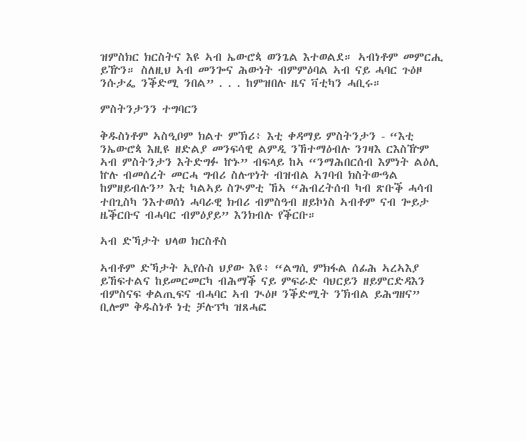ዝምስክር ክርስትና እዩ ኣብ ኤውሮጳ ወንጌል እተወልደ። ኣብነቶም መምርሒ ይዅን። ስለዚህ ኣብ መንጐና ሕውነት ብምምዕባል ኣብ ናይ ሓባር ጉዕዞ ንሱታፌ ንቕድሚ ንበል” . . . ከምዝበሉ ዜና ቫቲካን ሓቢሩ።

ምስትንታንን ተግባርን

ቅዱስነቶም ኣስዒቦም ክልተ ምኽሪ፥ እቲ ቀዳማይ ምስትንታን - “እቲ ንኤውሮጳ እዚዩ ዘድልያ መንፍሳዊ ልምዲ ንኸተማዕብሉ ንገዛእ ርእስዅም ኣብ ምስትንታን እትድግፉ ኵኑ” ብፍላይ ከኣ “ንማሕበርሰብ እምነት ልዕሊ ኵሉ ብመሰረት መርሓ ግብሪ ስሉጥነት ብዝብል ኣገባብ ክስትውዓል ከምዘይብሉን” እቲ ካልኣይ ስጒምቲ ኸኣ “ሕብረትሰብ ካብ ጽቡቕ ሓሳብ ተበጊስካ ንእተወሰነ ሓባራዊ ክብሪ ብምስዓብ ዘይኮነስ ኣብቶም ናብ ጐይታ ዜቕርቡና ብሓባር ብምዕያይ” እንክብሉ የቕርቡ።

ኣብ ድኻታት ህላወ ክርስቶስ

ኣብቶም ድኻታት ኢየሱስ ህያው እዩ፥ “ልግሲ ምክፋል ሰፊሕ ኣረኣእያ ይኸፍተልና ከይመርመርካ ብሕማቕ ናይ ምፍራድ ባህርይን ዘይምርድዳእን ብምስናፍ ቀልጢፍና ብሓባር ኣብ ጒዕዞ ንቕድሚት ንኽብል ይሕግዘና” ቢሎም ቅዱስነቶ ነቲ ቻሉፕካ ዝጸሓፎ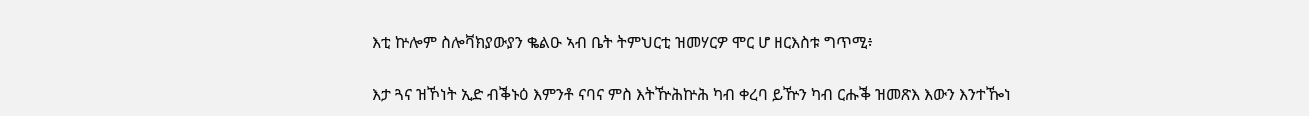እቲ ኵሎም ስሎቫክያውያን ቈልዑ ኣብ ቤት ትምህርቲ ዝመሃርዎ ሞር ሆ ዘርእስቱ ግጥሚ፥

እታ ጓና ዝኾነት ኢድ ብቕኑዕ እምንቶ ናባና ምስ እትዅሕኵሕ ካብ ቀረባ ይዅን ካብ ርሑቕ ዝመጽእ እውን እንተዀነ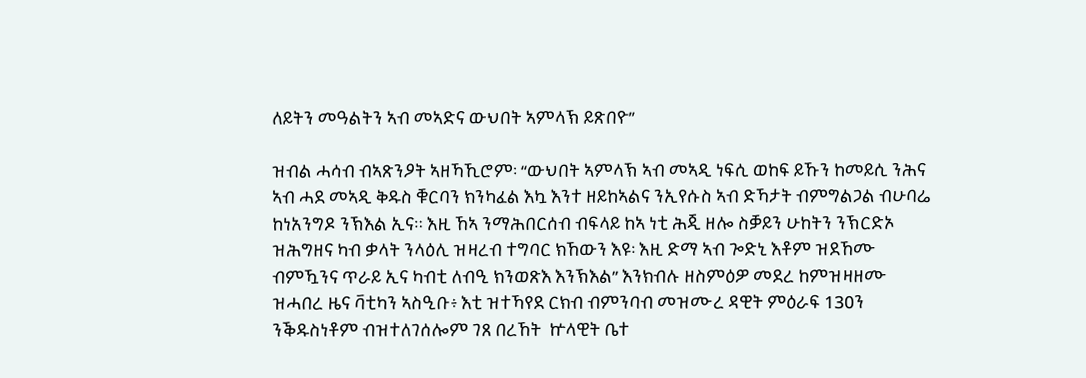ለይትን መዓልትን ኣብ መኣድና ውህበት ኣምላኽ ይጽበዮ”

ዝብል ሓሳብ ብኣጽንዖት ኣዘኻኺሮም፡ “ውህበት ኣምላኽ ኣብ መኣዲ ነፍሲ ወከፍ ይኹን ከመይሲ ንሕና ኣብ ሓደ መኣዲ ቅዱስ ቑርባን ክንካፈል እኳ እንተ ዘይከኣልና ንኢየሱስ ኣብ ድኻታት ብምግልጋል ብሁባሬ ከነአንግዶ ንኽእል ኢና። እዚ ኸኣ ንማሕበርሰብ ብፍላይ ከኣ ነቲ ሕጂ ዘሎ ስቓይን ሁከትን ንኽርድኦ ዝሕግዘና ካብ ቃላት ንላዕሊ ዝዛረብ ተግባር ክኸውን እዩ፡ እዚ ድማ ኣብ ጐድኒ እቶም ዝደኸሙ ብምዃንና ጥራይ ኢና ካብቲ ለብዒ ክንወጽእ እንኽእል” እንክብሉ ዘስምዕዎ መደረ ከምዝዛዘሙ ዝሓበረ ዜና ቫቲካን ኣስዒቡ፥ እቲ ዝተኻየደ ርክብ ብምንባብ መዝሙረ ዳዊት ምዕራፍ 130ን ንቕዱስነቶም ብዝተለገሰሎም ገጸ በረኸት  ኵላዊት ቤተ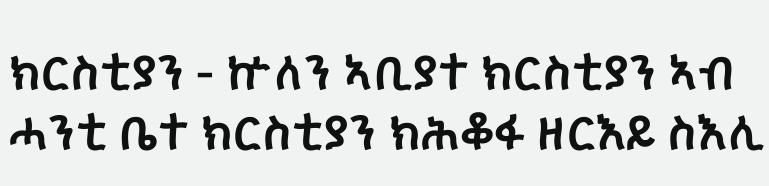ክርስቲያን - ኵለን ኣቢያተ ክርስቲያን ኣብ ሓንቲ ቤተ ክርስቲያን ክሕቆፋ ዘርእይ ስእሊ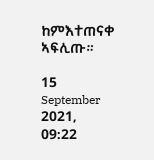ከምእተጠናቀ ኣፍሊጡ።

15 September 2021, 09:22